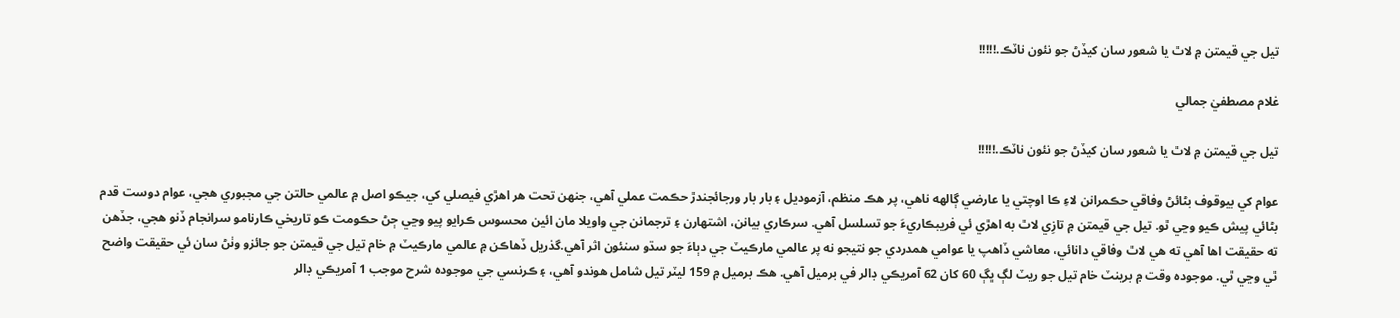تيل جي قيمتن ۾ لاٿ يا شعور سان کيڏڻ جو نئون ناٽڪ.!!!!!

غلام مصطفيٰ جمالي

تيل جي قيمتن ۾ لاٿ يا شعور سان کيڏڻ جو نئون ناٽڪ.!!!!!

عوام کي بيوقوف بڻائڻ وفاقي حڪمرانن لاءِ ڪا اوچتي يا عارضي ڳالهه ناهي، پر هڪ منظم، آزموديل ۽ بار بار ورجائجندڙ حڪمت عملي آهي، جنهن تحت هر اهڙي فيصلي کي، جيڪو اصل ۾ عالمي حالتن جي مجبوري هجي، عوام دوست قدم بڻائي پيش ڪيو وڃي ٿو. تيل جي قيمتن ۾ تازِي لاٿ به اهڙي ئي فريبڪاريءَ جو تسلسل آهي. سرڪاري بيانن، اشتهارن ۽ ترجمانن جي واويلا مان ائين محسوس ڪرايو پيو وڃي ڄڻ حڪومت ڪو تاريخي ڪارنامو سرانجام ڏنو هجي، جڏهن ته حقيقت اها آهي ته هي لاٿ وفاقي دانائي، معاشي ڏاهپ يا عوامي همدردي جو نتيجو نه پر عالمي مارڪيٽ جي دٻاءَ جو سڌو سنئون اثر آهي.گذريل ڏهاڪن ۾ عالمي مارڪيٽ ۾ خام تيل جي قيمتن جو جائزو وٺڻ سان ئي حقيقت واضح ٿي وڃي ٿي. موجوده وقت ۾ برينٽ خام تيل جو ريٽ لڳ ڀڳ 60 کان 62 آمريڪي ڊالر في برميل آهي. هڪ برميل ۾ 159 ليٽر تيل شامل هوندو آهي، ۽ ڪرنسي جي موجوده شرح موجب 1 آمريڪي ڊالر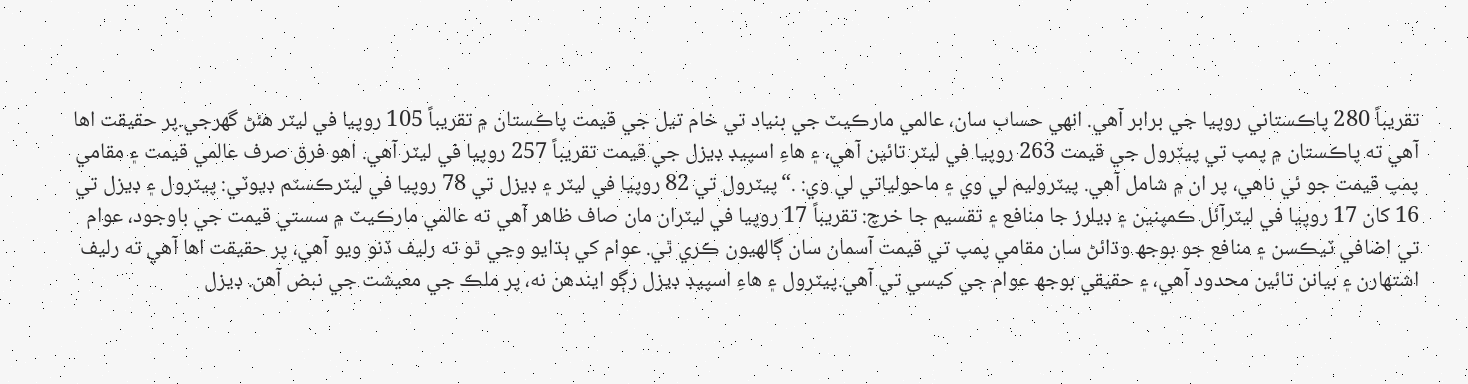تقريباً 280 پاڪستاني روپيا جي برابر آهي. انهي حساب سان، عالمي مارڪيٽ جي بنياد تي خام تيل جي قيمت پاڪستان ۾ تقريباً 105 روپيا في ليٽر هئڻ گهرجي.پر حقيقت اها آهي ته پاڪستان ۾ پمپ تي پيٽرول جي قيمت 263 روپيا في ليٽر تائين آهي، ۽ هاءِ اسپيڊ ڊيزل جي قيمت تقريباً 257 روپيا في ليٽر آهي. اهو فرق صرف عالمي قيمت ۽ مقامي پمپ قيمت جو ئي ناهي، پر ان ۾ شامل آهي. پيٽروليم لي وي ۽ ماحولياتي لي وي: .“پيٽرول تي 82 روپيا في ليٽر ۽ ڊيزل تي 78 روپيا في ليٽرڪسٽم ڊيوٽي: پيٽرول ۽ ڊيزل تي 16 کان 17 روپيا في ليٽرآئل ڪمپنين ۽ ڊيلرز جا منافع ۽ تقسيم جا خرچ: تقريباً 17 روپيا في ليٽران مان صاف ظاهر آهي ته عالمي مارڪيٽ ۾ سستي قيمت جي باوجود، عوام تي اضافي ٽيڪسن ۽ منافع جو بوجھ وڌائڻ سان مقامي پمپ تي قيمت آسمان سان ڳالهيون ڪري ٿي. عوام کي ٻڌايو وڃي ٿو ته رليف ڏنو ويو آهي، پر حقيقت اها آهي ته رليف اشتهارن ۽ بيانن تائين محدود آهي، ۽ حقيقي بوجھ عوام جي کيسي تي آهي.پيٽرول ۽ هاءِ اسپيڊ ڊيزل رڳو ايندھن نه، پر ملڪ جي معيشت جي نبض آهن. ڊيزل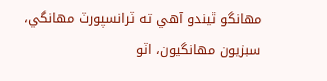مهانگو ٿيندو آهي ته ٽرانسپورٽ مهانگي، سبزيون مهانگيون، اٽو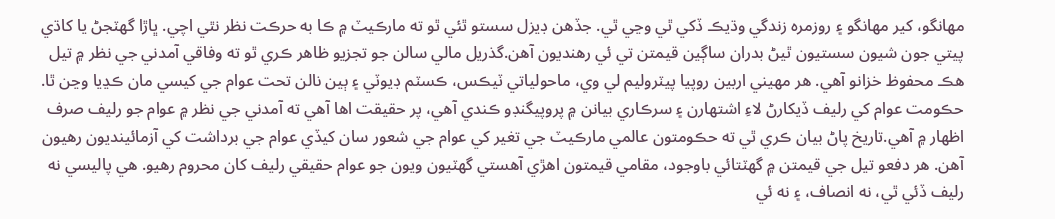مهانگو، کير مهانگو ۽ روزمره زندگي وڌيڪ ڏکي ٿي وڃي ٿي. جڏهن ڊيزل سستو ٿئي ٿو ته مارڪيٽ ۾ ڪا به حرڪت نظر نٿي اچي. ڀاڙا گهٽجڻ يا کاڌي پيتي جون شيون سستيون ٿيڻ بدران ساڳين قيمتن تي ئي رهنديون آهن.گذريل مالي سالن جو تجزيو ظاهر ڪري ٿو ته وفاقي آمدني جي نظر ۾ تيل هڪ محفوظ خزانو آهي. هر مهيني اربين روپيا پيٽروليم لي وي، ماحولياتي ٽيڪس، ڪسٽم ڊيوٽي ۽ ٻين نالن تحت عوام جي کيسي مان ڪڍيا وڃن ٿا. حڪومت عوام کي رليف ڏيکارڻ لاءِ اشتهارن ۽ سرڪاري بيانن ۾ پروپيگنڊو ڪندي آهي، پر حقيقت اها آهي ته آمدني جي نظر ۾ عوام جو رليف صرف اظهار ۾ آهي.تاريخ پاڻ بيان ڪري ٿي ته حڪومتون عالمي مارڪيٽ جي تغير کي عوام جي شعور سان کيڏي عوام جي برداشت کي آزمائينديون رهيون آهن. هر دفعو تيل جي قيمتن ۾ گھٽتائي باوجود، مقامي قيمتون اهڙي آهستي گھٽيون ويون جو عوام حقيقي رليف کان محروم رهيو. هي پاليسي نه رليف ڏئي ٿي، نه انصاف، ۽ نه ئي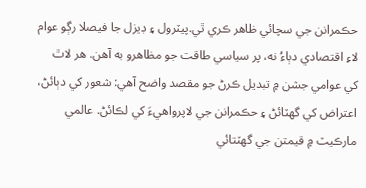حڪمرانن جي سچائي ظاهر ڪري ٿي.پيٽرول ۽ ڊيزل جا فيصلا رڳو عوام لاءِ اقتصادي دٻاءُ نه، پر سياسي طاقت جو مظاهرو به آهن. هر لاٿ کي عوامي جشن ۾ تبديل ڪرڻ جو مقصد واضح آهي: شعور کي دٻائڻ، اعتراض کي گهٽائڻ ۽ حڪمرانن جي لاپرواهيءَ کي لڪائڻ. عالمي مارڪيٽ ۾ قيمتن جي گھٽتائي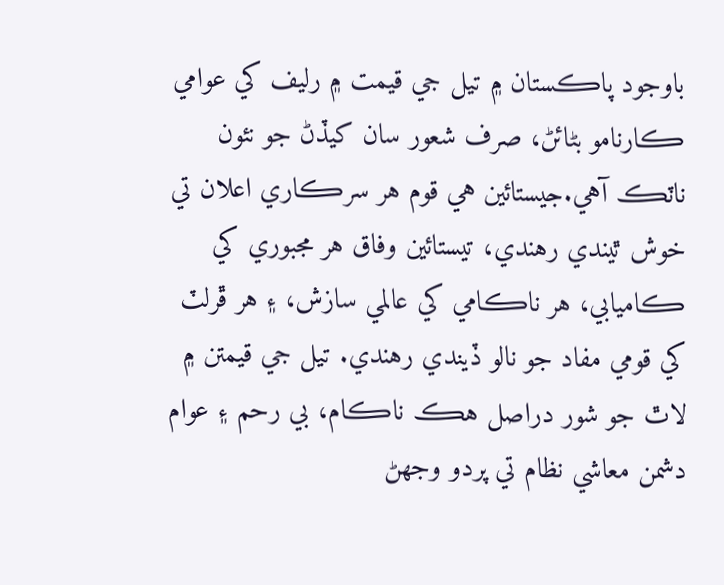باوجود پاڪستان ۾ تيل جي قيمت ۾ رليف کي عوامي ڪارنامو بڻائڻ، صرف شعور سان کيڏڻ جو نئون ناٽڪ آهي.جيستائين هي قوم هر سرڪاري اعلان تي خوش ٿيندي رهندي، تيستائين وفاق هر مجبوري کي ڪاميابي، هر ناڪامي کي عالمي سازش، ۽ هر ڦرلٽ کي قومي مفاد جو نالو ڏيندي رهندي. تيل جي قيمتن ۾ لاٿ جو شور دراصل هڪ ناڪام، بي رحم ۽ عوام دشمن معاشي نظام تي پردو وجهڻ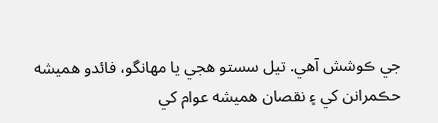جي ڪوشش آهي. تيل سستو هجي يا مهانگو، فائدو هميشه حڪمرانن کي ۽ نقصان هميشه عوام کي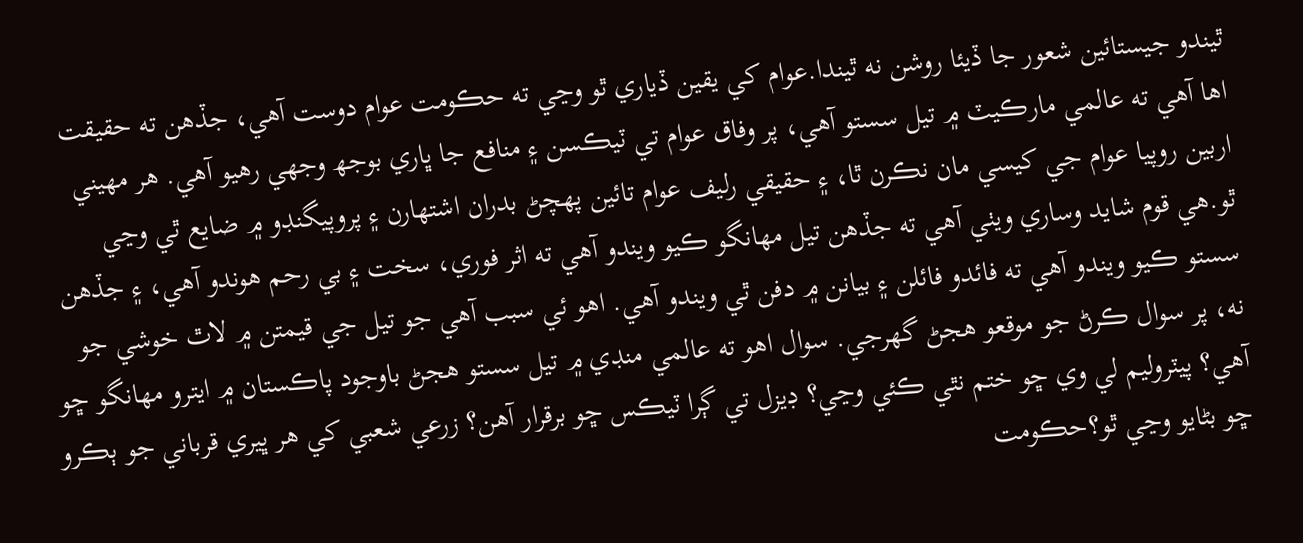ٿيندو جيستائين شعور جا ڏيئا روشن نه ٿيندا.عوام کي يقين ڏياري ٿو وڃي ته حڪومت عوام دوست آهي، جڏهن ته حقيقت اها آهي ته عالمي مارڪيٽ ۾ تيل سستو آهي، پر وفاق عوام تي ٽيڪسن ۽ منافع جا ڀاري بوجھ وجهي رهيو آهي. هر مهيني اربين روپيا عوام جي کيسي مان نڪرن ٿا، ۽ حقيقي رليف عوام تائين پهچڻ بدران اشتهارن ۽ پروپيگنڊو ۾ ضايع ٿي وڃي ٿو.هي قوم شايد وساري ويٺي آهي ته جڏهن تيل مهانگو ڪيو ويندو آهي ته اثر فوري، سخت ۽ بي رحم هوندو آهي، ۽ جڏهن سستو ڪيو ويندو آهي ته فائدو فائلن ۽ بيانن ۾ دفن ٿي ويندو آهي. اهو ئي سبب آهي جو تيل جي قيمتن ۾ لاٿ خوشي جو نه، پر سوال ڪرڻ جو موقعو هجڻ گهرجي. سوال اهو ته عالمي منڊي ۾ تيل سستو هجڻ باوجود پاڪستان ۾ ايترو مهانگو ڇو آهي؟ پيٽروليم لي وي ڇو ختم نٿي ڪئي وڃي؟ ڊيزل تي ڳرا ٽيڪس ڇو برقرار آهن؟ زرعي شعبي کي هر ڀيري قرباني جو ٻڪرو ڇو بڻايو وڃي ٿو؟حڪومت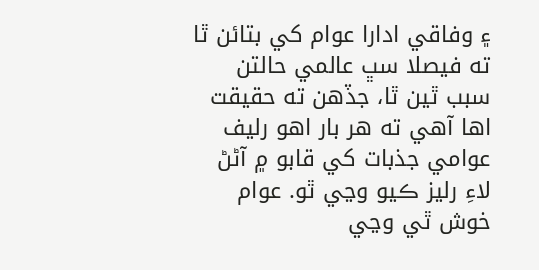۽ وفاقي ادارا عوام کي بتائن ٿا ته فيصلا سڀ عالمي حالتن سبب ٿين ٿا، جڏهن ته حقيقت اها آهي ته هر بار اهو رليف عوامي جذبات کي قابو ۾ آڻڻ لاءِ رليز ڪيو وڃي ٿو. عوام خوش ٿي وڃي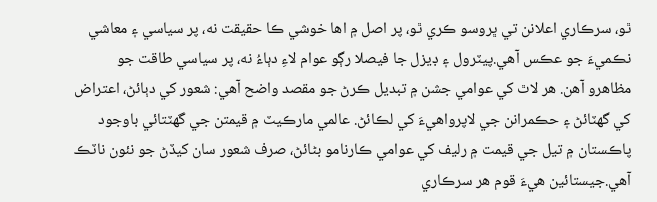ٿو، سرڪاري اعلانن تي ڀروسو ڪري ٿو، پر اصل ۾ اها خوشي ڪا حقيقت نه، پر سياسي ۽ معاشي نڪميءَ جو عڪس آهي.پيٽرول ۽ ڊيزل جا فيصلا رڳو عوام لاءِ دٻاءُ نه، پر سياسي طاقت جو مظاهرو آهن. هر لاٿ کي عوامي جشن ۾ تبديل ڪرڻ جو مقصد واضح آهي: شعور کي دٻائڻ، اعتراض کي گهٽائڻ ۽ حڪمرانن جي لاپرواهيءَ کي لڪائڻ. عالمي مارڪيٽ ۾ قيمتن جي گھٽتائي باوجود پاڪستان ۾ تيل جي قيمت ۾ رليف کي عوامي ڪارنامو بڻائڻ، صرف شعور سان کيڏڻ جو نئون ناٽڪ آهي.جيستائين هيءَ قوم هر سرڪاري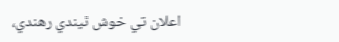اعلان تي خوش ٿيندي رهندي،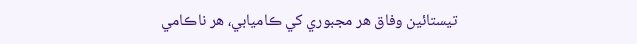تيستائين وفاق هر مجبوري کي ڪاميابي، هر ناڪامي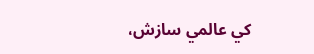کي عالمي سازش،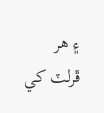۽ هر ڦرلٽ کي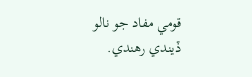قومي مفاد جو نالو ڏيندي رهندي.